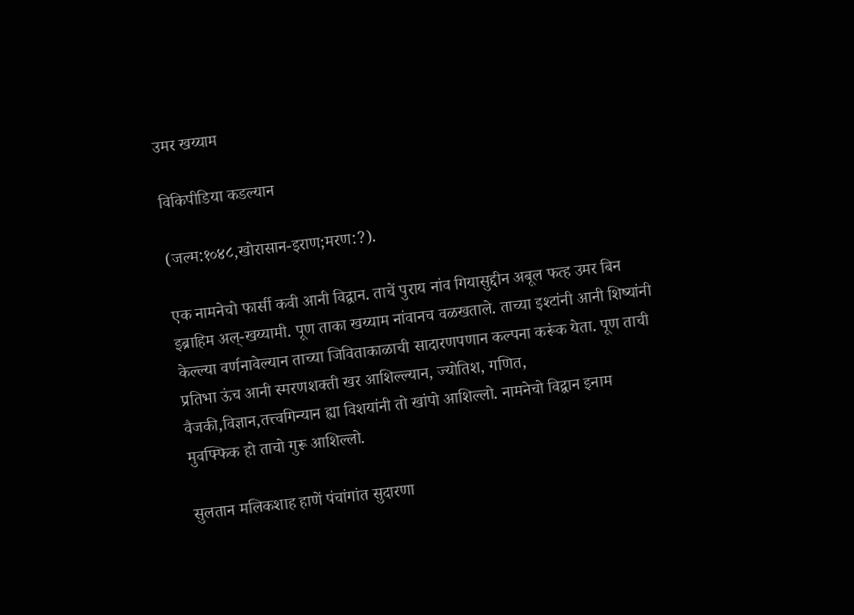उमर खय्याम

विकिपीडिया कडल्यान

(जल्म:१०४८,खोरासान-इराण;मरण:?).

एक नामनेचो फार्सी कवी आनी विद्वान. ताचें पुराय नांव गियासुद्दीन अबूल फत्ह उमर बिन इब्राहिम अल्-खय्यामी. पूण ताका खय्याम नांवानच वळखताले. ताच्या इश्टांनी आनी शिष्यांनी केल्ल्या वर्णनावेल्यान ताच्या जिविताकाळाची सादारणपणान कल्पना करूंक येता. पूण ताची प्रतिभा ऊंच आनी स्मरणशक्ती खर आशिल्ल्यान, ज्योतिश, गणित, वैजकी,विज्ञान,तत्त्वगिन्यान ह्या विशयांनी तो खांपो आशिल्लो. नामनेचो विद्वान इनाम मुवफ्फिक हो ताचो गुरू आशिल्लो.

सुलतान मलिकशाह हाणें पंचांगांत सुदारणा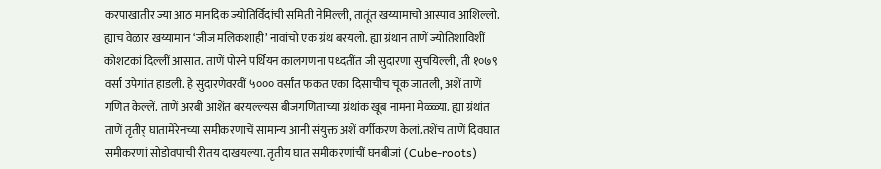करपाखातीर ज्या आठ मानदिक ज्योतिर्विदांची समिती नेमिल्ली, तातूंत खय्यामाचो आस्पाव आशिल्लो. ह्याच वेळार खय्यामान ‘जीज मलिकशाही’ नावांचो एक ग्रंथ बरयलो. ह्या ग्रंथान ताणें ज्योतिशाविशीं कोशटकां दिल्लीं आसात. ताणें पोरने पर्थियन कालगणना पध्दतींत जी सुदारणा सुचयिल्ली, ती १०७९ वर्सा उपेगांत हाडली. हे सुदारणेवरवीं ५००० वर्सांत फकत एका दिसाचीच चूक जातली, अशें ताणें गणित केल्लें. ताणें अरबी आशेंत बरयल्ल्यस बीजगणिताच्या ग्रंथांक खूब नामना मेळ्ळ्या. ह्या ग्रंथांत ताणें तृतीर् घातामेरेनच्या समीकरणाचें सामान्य आनी संयुक्त अशें वर्गीकरण केलां.तशेंच ताणें दिवघात समीकरणां सोडोवपाची रीतय दाखयल्या. तृतीय घात समीकरणांचीं घनबीजां (Cube-roots)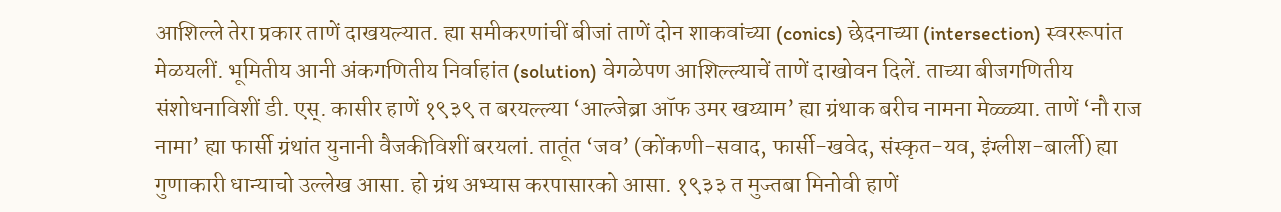आशिल्ले तेरा प्रकार ताणें दाखयल्यात. ह्या समीकरणांचीं बीजां ताणें दोन शाकवांच्या (conics) छेदनाच्या (intersection) स्वररूपांत मेळयलीं. भूमितीय आनी अंकगणितीय निर्वाहांत (solution) वेगळेपण आशिल्ल्याचें ताणें दाखोवन दिलें. ताच्या बीजगणितीय संशोधनाविशीं डी. एस्. कासीर हाणें १९३९ त बरयल्ल्या ‘आल्जेब्रा ऑफ उमर खय्याम’ ह्या ग्रंथाक बरीच नामना मेळ्ळ्या. ताणें ‘नौ राज नामा’ ह्या फार्सी ग्रंथांत युनानी वैजकीविशीं बरयलां. तातूंत ‘जव’ (कोंकणी-सवाद, फार्सी-खवेद, संस्कृत-यव, इंग्लीश-बार्ली) ह्या गुणाकारी धान्याचो उल्लेख आसा. हो ग्रंथ अभ्यास करपासारको आसा. १९३३ त मुज्तबा मिनोवी हाणें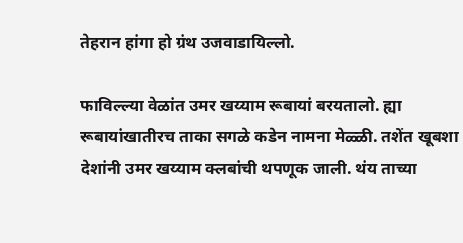तेहरान हांगा हो ग्रंथ उजवाडायिल्लो.

फाविल्ल्या वेळांत उमर खय्याम रूबायां बरयतालो. ह्या रूबायांखातीरच ताका सगळे कडेन नामना मेळ्ळी. तशेंत खूबशा देशांनी उमर खय्याम क्लबांची थपणूक जाली. थंय ताच्या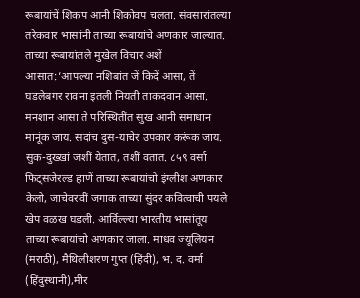रूबायांचें शिकप आनी शिकोवप चलता. संवसारांतल्या तरेकवार भासांनी ताच्या रूबायांचे अणकार जाल्यात. ताच्या रूबायांतले मुखेल विचार अशें आसात:’आपल्या नशिबांत जें किदें आसा, तें घडलेबगर रावना इतली नियती ताकदवान आसा. मनशान आसा ते परिस्थितींत सुख आनी समाधान मानूंक जाय. सदांच दुस-याचेर उपकार करूंक जाय. सुक-दुख्खां जशीं येतात, तशीं वतात. ८५९ वर्सा फिट्सजेरल्ड हाणें ताच्या रूबायांचो इंग्लीश अणकार केलो, जाचेवरवीं जगाक ताच्या सुंदर कवित्वाची पयले खेप वळख घडली. आर्विल्ल्या भारतीय भासांतूय ताच्या रूबायांचो अणकार जाला. माधव ज्यूलियन (मराठी), मैथिलीशरण गुप्त (हिंदी), भ. द. वर्मा (हिंदुस्थानी),मीर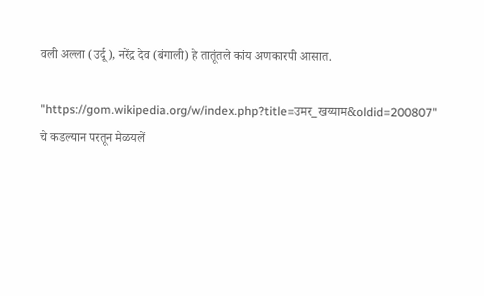वली अल्ला (उर्दू), नरेंद्र देव (बंगाली) हे तातूंतले कांय अणकारपी आसात.

"https://gom.wikipedia.org/w/index.php?title=उमर_खय्याम&oldid=200807" चे कडल्यान परतून मेळयलें